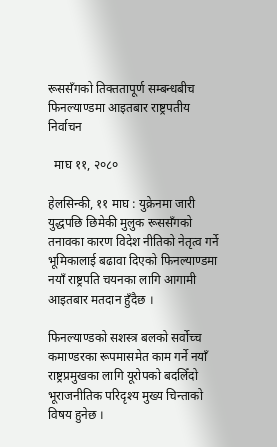रूससँगको तिक्ततापूर्ण सम्बन्धबीच फिनल्याण्डमा आइतबार राष्ट्रपतीय निर्वाचन

  माघ ११, २०८०

हेलसिन्की, ११ माघ : युक्रेनमा जारी युद्धपछि छिमेकी मुलुक रूससँगको तनावका कारण विदेश नीतिको नेतृत्व गर्ने भूमिकालाई बढावा दिएको फिनल्याण्डमा नयाँ राष्ट्रपति चयनका लागि आगामी आइतबार मतदान हुँदैछ ।

फिनल्याण्डको सशस्त्र बलको सर्वोच्च कमाण्डरका रूपमासमेत काम गर्ने नयाँ राष्ट्रप्रमुखका लागि यूरोपको बदलिँदो भूराजनीतिक परिदृश्य मुख्य चिन्ताको विषय हुनेछ ।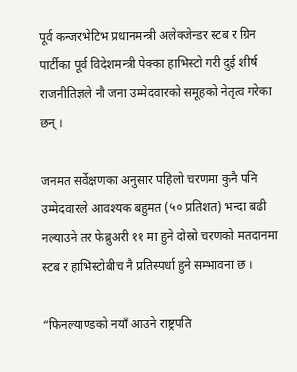पूर्व कन्जरभेटिभ प्रधानमन्त्री अलेक्जेन्डर स्टब र ग्रिन पार्टीका पूर्व विदेशमन्त्री पेक्का हाभिस्टो गरी दुई शीर्ष राजनीतिज्ञले नौ जना उम्मेदवारको समूहको नेतृत्व गरेका छन् ।

जनमत सर्वेक्षणका अनुसार पहिलो चरणमा कुनै पनि उम्मेदवारले आवश्यक बहुमत (५० प्रतिशत) भन्दा बढी नल्याउने तर फेब्रुअरी ११ मा हुने दोस्रो चरणको मतदानमा स्टब र हाभिस्टोबीच नै प्रतिस्पर्धा हुने सम्भावना छ ।

“फिनल्याण्डको नयाँ आउने राष्ट्रपति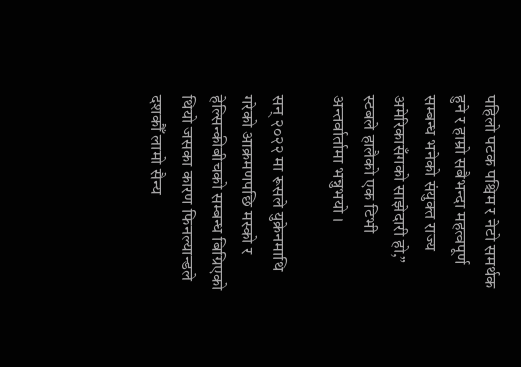पहिलो पटक पश्चिम र नेटो समर्थक हुने र हाम्रो सबैभन्दा महत्वपूर्ण सम्बन्ध भनेको संयुक्त राज्य अमेरिकासँगको साझेदारी हो,” स्टबले हालैको एक टिभी अन्तर्वार्तामा भन्नुभयो ।

सन् २०२२ मा रूसले युक्रेनमाथि गरेको आक्रमणपछि मस्को र हेल्सिन्कीबीचको सम्बन्ध बिग्रिएको थियो जसका कारण फिनल्यान्डले दशकौँ लामो सैन्य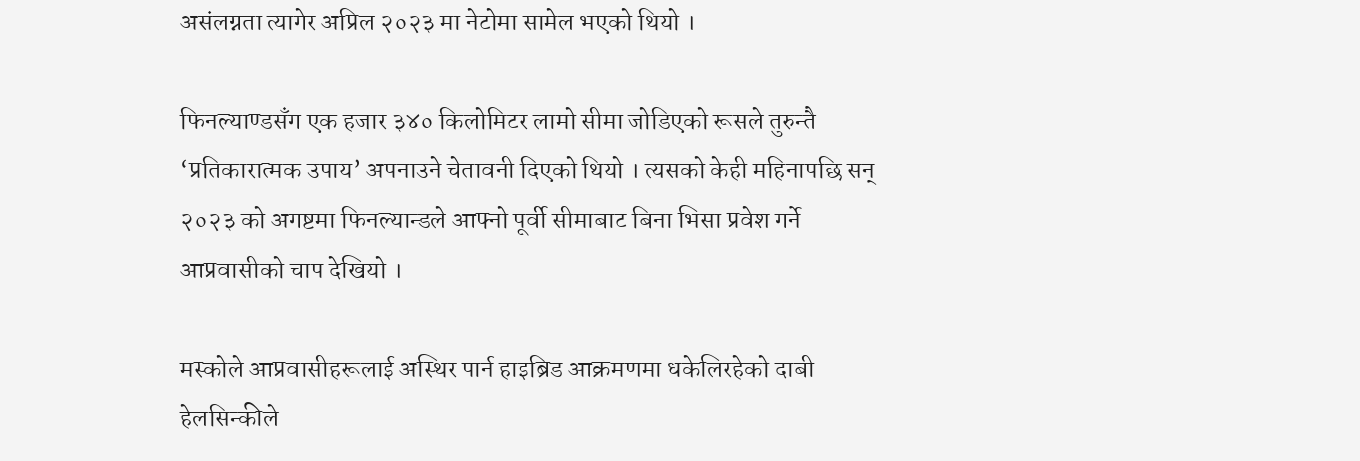असंलग्नता त्यागेर अप्रिल २०२३ मा नेटोमा सामेल भएको थियो ।

फिनल्याण्डसँग एक हजार ३४० किलोमिटर लामो सीमा जोडिएको रूसले तुरुन्तै ‘प्रतिकारात्मक उपाय’ अपनाउने चेतावनी दिएको थियो । त्यसको केही महिनापछि सन् २०२३ को अगष्टमा फिनल्यान्डले आफ्नो पूर्वी सीमाबाट बिना भिसा प्रवेश गर्ने आप्रवासीको चाप देखियो ।

मस्कोले आप्रवासीहरूलाई अस्थिर पार्न हाइब्रिड आक्रमणमा धकेलिरहेको दाबी हेलसिन्कीले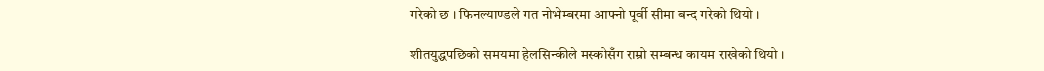गरेको छ । फिनल्याण्डले गत नोभेम्बरमा आफ्नो पूर्वी सीमा बन्द गरेको थियो ।

शीतयुद्धपछिको समयमा हेलसिन्कीले मस्कोसँग राम्रो सम्बन्ध कायम राखेको थियो ।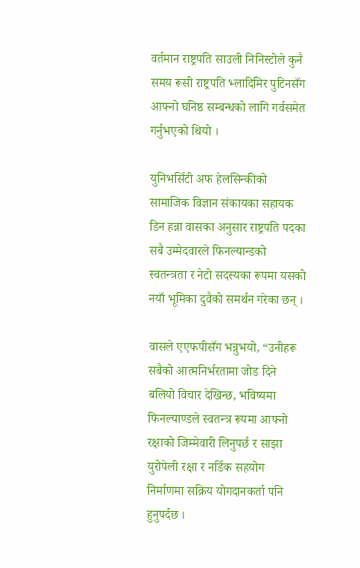वर्तमान राष्ट्रपति साउली निनिस्टोले कुनै समय रूसी राष्ट्रपति भ्लादिमिर पुटिनसँग आफ्नो घनिष्ठ सम्बन्धको लागि गर्वसमेत गर्नुभएको थियो ।

युनिभर्सिटी अफ हेलसिन्कीको सामाजिक विज्ञान संकायका सहायक डिन हन्ना वासका अनुसार राष्ट्रपति पदका सबै उम्मेदवारले फिनल्यान्डको स्वतन्त्रता र नेटो सदस्यका रूपमा यसको नयाँ भूमिका दुवैको समर्थन गरेका छन् ।

वासले एएफपीसँग भन्नुभयो, “उनीहरू सबैको आत्मनिर्भरतामा जोड दिने बलियो विचार देखिन्छ, भविष्यमा फिनल्याण्डले स्वतन्त्र रूपमा आफ्नो रक्षाको जिम्मेवारी लिनुपर्छ र साझा युरोपेली रक्षा र नर्डिक सहयोग निर्माणमा सक्रिय योगदानकर्ता पनि हुनुपर्दछ ।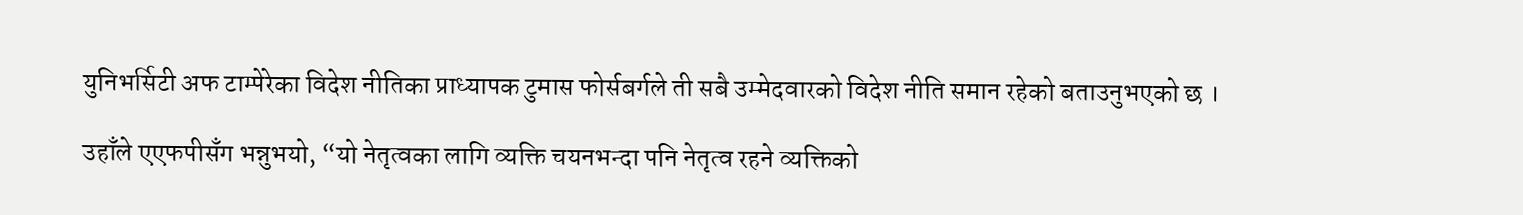युनिभर्सिटी अफ टाम्पेरेका विदेश नीतिका प्राध्यापक टुमास फोर्सबर्गले ती सबै उम्मेदवारको विदेश नीति समान रहेको बताउनुभएको छ ।

उहाँले एएफपीसँग भन्नुभयो, “यो नेतृत्वका लागि व्यक्ति चयनभन्दा पनि नेतृत्व रहने व्यक्तिको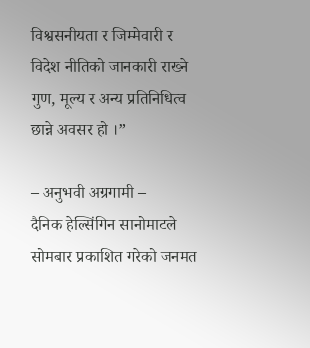विश्वसनीयता र जिम्मेवारी र विदेश नीतिको जानकारी राख्ने गुण, मूल्य र अन्य प्रतिनिधित्व छान्ने अवसर हो ।”

– अनुभवी अग्रगामी –
दैनिक हेल्सिंगिन सानोमाटले सोमबार प्रकाशित गरेको जनमत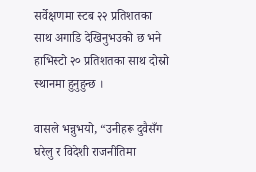सर्वेक्षणमा स्टब २२ प्रतिशतका साथ अगाडि देखिनुभउको छ भने हाभिस्टो २० प्रतिशतका साथ दोस्रो स्थानमा हुनुहुन्छ ।

वासले भन्नुभयो, “उनीहरू दुवैसँग घरेलु र विदेशी राजनीतिमा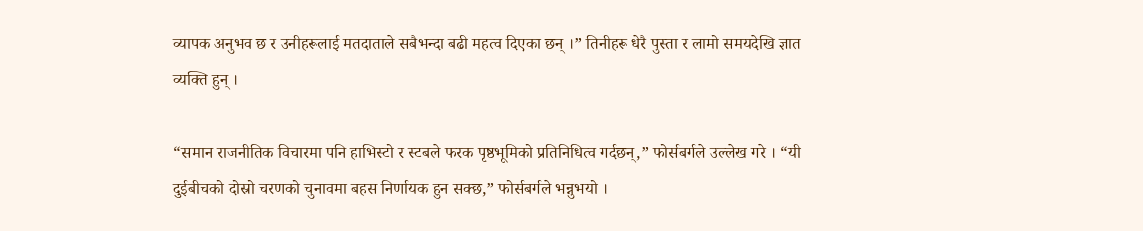व्यापक अनुभव छ र उनीहरूलाई मतदाताले सबैभन्दा बढी महत्व दिएका छन् ।” तिनीहरू धेरै पुस्ता र लामो समयदेखि ज्ञात व्यक्ति हुन् ।

“समान राजनीतिक विचारमा पनि हाभिस्टो र स्टबले फरक पृष्ठभूमिको प्रतिनिधित्व गर्दछन्,” फोर्सबर्गले उल्लेख गरे । “यी दुईबीचको दोस्रो चरणको चुनावमा बहस निर्णायक हुन सक्छ,” फोर्सबर्गले भन्नुभयो ।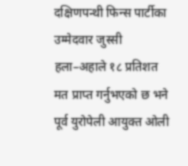दक्षिणपन्थी फिन्स पार्टीका उम्मेदवार जुस्सी हला–अहाले १८ प्रतिशत मत प्राप्त गर्नुभएको छ भने पूर्व युरोपेली आयुक्त ओली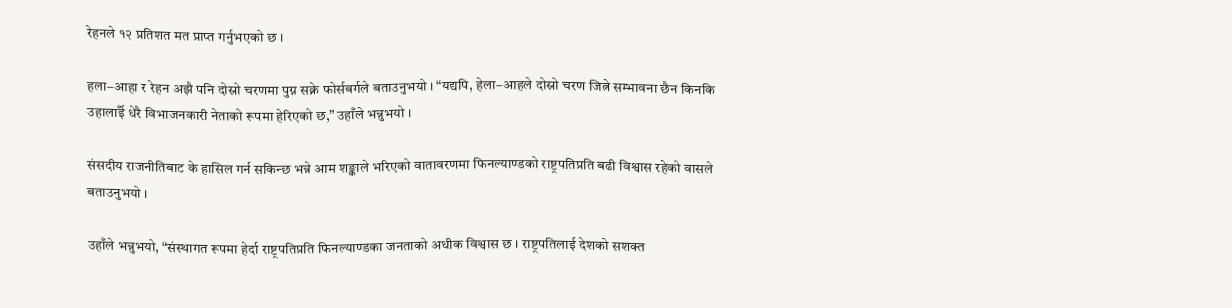रेहनले १२ प्रतिशत मत प्राप्त गर्नुभएको छ ।

हला–आहा र रेहन अझै पनि दोस्रो चरणमा पुग्न सक्ने फोर्सबर्गले बताउनुभयो । “यद्यपि, हेला–आहले दोस्रो चरण जित्ने सम्भावना छैन किनकि उहालाईँ धेरै विभाजनकारी नेताको रूपमा हेरिएको छ,” उहाँले भन्नुभयो ।

संसदीय राजनीतिबाट के हासिल गर्न सकिन्छ भन्ने आम शङ्काले भरिएको वातावरणमा फिनल्याण्डको राष्ट्रपतिप्रति बढी विश्वास रहेको वासले बताउनुभयो ।

उहाँले भन्नुभयो, “संस्थागत रूपमा हेर्दा राष्ट्रपतिप्रति फिनल्याण्डका जनताको अधीक विश्वास छ । राष्ट्रपतिलाई देशको सशक्त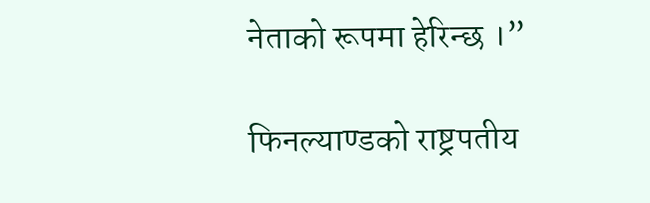नेताको रूपमा हेरिन्छ ।”

फिनल्याण्डको राष्ट्रपतीय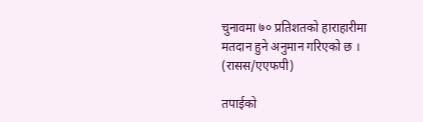चुनावमा ७० प्रतिशतको हाराहारीमा मतदान हुने अनुमान गरिएको छ । (रासस/एएफपी)

तपाईको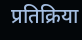प्रतिक्रिया